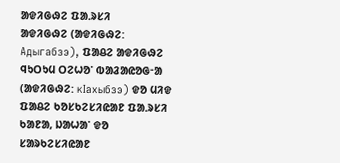ᱟᱫᱤᱜᱷᱮ ᱯᱟᱹᱨᱥᱤ
ᱟᱫᱤᱜᱷᱮ (ᱟᱫᱤᱜᱷᱮ: Адыгабзэ), ᱯᱟᱪᱮ ᱟᱫᱤᱜᱷᱮ ᱧᱩᱛᱩᱢ ᱛᱮᱦᱚᱸ ᱵᱟᱲᱟᱭᱚᱜᱼᱟ (ᱟᱫᱤᱜᱷᱮ: кӀахыбзэ) ᱫᱚ ᱢᱤᱫ ᱯᱟᱪᱮ ᱠᱚᱥᱠᱮᱥᱤᱭᱟᱱ ᱯᱟᱹᱨᱥᱤ ᱠᱟᱱᱟ, ᱡᱟᱦᱟᱸ ᱫᱚ ᱥᱟᱨᱠᱮᱥᱤᱭᱟᱱ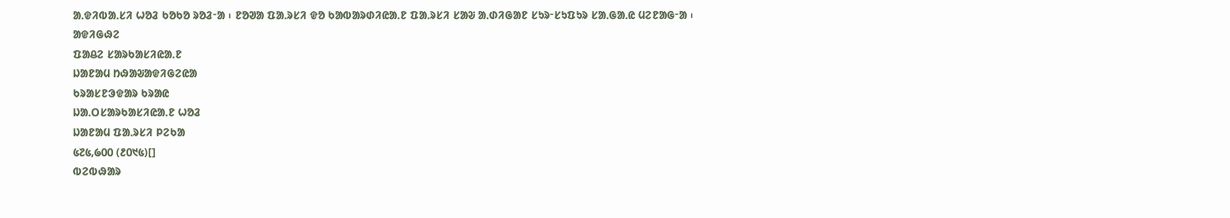ᱟᱹᱫᱤᱵᱟᱹᱥᱤ ᱦᱚᱲ ᱠᱚᱠᱚ ᱨᱚᱲᱼᱟ ᱾ ᱱᱚᱣᱟ ᱯᱟᱹᱨᱥᱤ ᱫᱚ ᱠᱟᱵᱟᱨᱰᱤᱭᱟᱹᱱ ᱯᱟᱹᱨᱥᱤ ᱥᱟᱶ ᱟᱹᱰᱤᱜᱟᱱ ᱥᱩᱨᱼᱥᱩᱯᱩᱨ ᱥᱟᱹᱜᱟᱹᱭ ᱢᱮᱱᱟᱜᱼᱟ ᱾
ᱟᱫᱤᱜᱷᱮ
ᱯᱟᱪᱮ ᱥᱟᱨᱠᱟᱥᱤᱭᱟᱹᱱ
ᱡᱟᱱᱟᱢ ᱴᱷᱟᱶᱟᱫᱤᱜᱮᱭᱟ
ᱠᱨᱟᱥᱱᱳᱫᱟᱨ ᱠᱨᱟᱭ
ᱡᱟᱹᱛᱥᱟᱨᱠᱟᱥᱤᱭᱟᱹᱱ ᱦᱚᱲ
ᱡᱟᱱᱟᱢ ᱯᱟᱹᱨᱥᱤ ᱞᱮᱠᱟ
᱕᱗᱕,᱙᱐᱐ (᱒᱐᱑᱕)[]
ᱵᱮᱵᱷᱟᱨ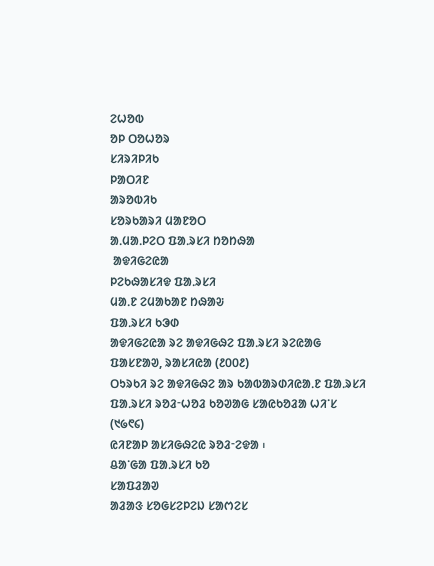ᱮᱦᱚᱵ
ᱚᱞ ᱛᱚᱦᱚᱨ
ᱥᱤᱨᱤᱞᱤᱠ
ᱞᱟᱛᱤᱱ
ᱟᱨᱚᱵᱤᱠ
ᱥᱚᱨᱠᱟᱨᱤ ᱢᱟᱱᱚᱛ
ᱟᱹᱢᱟᱹᱞᱮᱛ ᱯᱟᱹᱨᱥᱤ ᱴᱚᱴᱷᱟ
 ᱟᱫᱤᱜᱮᱭᱟ
ᱞᱮᱠᱷᱟᱥᱤᱫ ᱯᱟᱹᱨᱥᱤ
ᱢᱟᱹᱱ ᱮᱢᱟᱠᱟᱱ ᱴᱷᱟᱶ
ᱯᱟᱹᱨᱥᱤ ᱠᱳᱰ
ᱟᱫᱤᱜᱮᱭᱟ ᱨᱮ ᱟᱫᱤᱜᱷᱮ ᱯᱟᱹᱨᱥᱤ ᱨᱮᱭᱟᱜ ᱯᱟᱥᱱᱟᱣ, ᱨᱟᱥᱤᱭᱟ (᱒᱐᱐᱒)
ᱛᱩᱨᱠᱤ ᱨᱮ ᱟᱫᱤᱜᱷᱮ ᱟᱨ ᱠᱟᱵᱟᱨᱰᱤᱭᱟᱹᱱ ᱯᱟᱹᱨᱥᱤ ᱯᱟᱹᱨᱥᱤ ᱨᱚᱲᱼᱦᱚᱲ ᱠᱚᱣᱟᱜ ᱥᱟᱭᱠᱚᱲᱟ ᱦᱤᱸᱥ (᱑᱙᱖᱔)
ᱭᱤᱱᱟᱞ ᱟᱥᱤᱜᱷᱮᱭ ᱨᱚᱲᱼᱮᱫᱟ ᱾
ᱪᱟᱸᱜᱟ ᱯᱟᱹᱨᱥᱤ ᱠᱚ
ᱥᱟᱯᱲᱟᱣ
ᱟᱲᱟᱝ ᱥᱚᱜᱥᱮᱞᱮᱡ ᱥᱟᱬᱮᱥ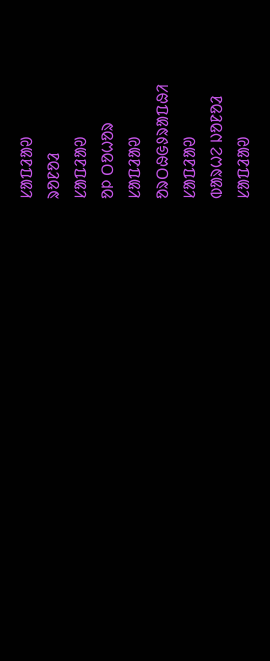ᱥᱟᱯᱲᱟᱣ
ᱨᱚᱱᱚᱲ
ᱥᱟᱯᱲᱟᱣ
ᱚᱞ ᱛᱚᱦᱚᱨ
ᱥᱟᱯᱲᱟᱣ
ᱚᱨᱛᱷᱜᱽᱨᱟᱯᱷᱤ
ᱥᱟᱯᱲᱟᱣ
ᱵᱟᱨᱦᱮ ᱡᱚᱱᱚᱲ
ᱥᱟᱯᱲᱟᱣ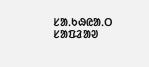ᱥᱟᱹᱠᱷᱭᱟᱹᱛ
ᱥᱟᱯᱲᱟᱣ